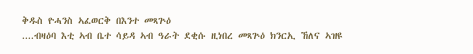ቅዱስ ዮሓንስ ኣፈወርቅ በእንተ መጻጕዕ
....ብዛዕባ እቲ ኣብ ቤተ ሳይዳ ኣብ ዓራት ደቂሱ ዚነበረ መጻጕዕ ክንርኢ ኸለና ኣዝዩ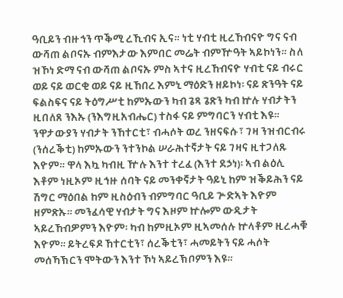ዓቢይን ብዙኅን ጥቕሚ ረኺብና ኢና። ነቲ ሃብቲ ዚረኸብናዮ ግና ናብ ውሻጠ ልቦናኡ ብምእታው እምበር መሬት ብምዅዓት ኣይኮነን። ስለ ዝኾነ ድማ ናብ ውሻጠ ልቦናኡ ምስ ኣተና ዚረኸብናዮ ሃብቲ ናይ ብሩር ወይ ናይ ወርቂ ወይ ናይ ዚኸበረ እምኒ ማዕድን ዘይኮነ፡ ናይ ጽንዓት ናይ ፍልስፍና ናይ ትዕግሥቲ ከምኡውን ካብ ጌጻ ጌጽን ካብ ኵሉ ሃብታትን ዚበለጸ ንእኡ (ንእግዚአብሔር) ተስፋ ናይ ምግባርን ሃብቲ እዩ። ንዋታውያን ሃብታት ንኸተርቲ፣ ብሓሶት ወረ ንዘናፍሱ፣ ገዛ ንዝብርብሩ (ንሰረቕቲ) ከምኡውን ንተንኮል ሠራሕተኛታት ናይ ገዛና ዚተጋለጹ እዮም። ዋላ እኳ ካብዚ ዅሉ እንተ ተረፈ (እንተ ደኃነ)፡ ኣብ ልዕሊ እቶም ነዚኦም ዚኅዙ ሰባት ናይ መንቀኛታት ዓይኒ ከም ዝቕይሕን ናይ ሽግር ማዕበል ከም ዚስዕብን ብምግባር ዓቢይ ጕድኣት እዮም ዘምጽኡ። መንፈሳዊ ሃብታት ግና እዞም ኵሎም ውዲታት ኣይረኸብዎምን እዮም፡ ካብ ከምዚኦም ዚኣመሰሉ ኵላቶም ዚረሓቑ እዮም። ይትረፍዶ ኸተርቲን፣ ሰረቕቲን፣ ሓመይትን ናይ ሓሶት መሰኻኽርን ሞትውን እንተ ኾነ ኣይረኽቦምን እዩ።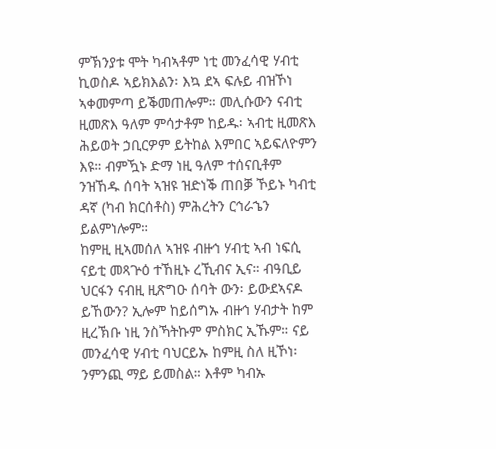ምኽንያቱ ሞት ካብኣቶም ነቲ መንፈሳዊ ሃብቲ ኪወስዶ ኣይክእልን፡ እኳ ደኣ ፍሉይ ብዝኾነ ኣቀመምጣ ይቕመጠሎም። መሊሱውን ናብቲ ዚመጽእ ዓለም ምሳታቶም ከይዱ፡ ኣብቲ ዚመጽእ ሕይወት ኃቢርዎም ይትከል እምበር ኣይፍለዮምን እዩ። ብምዃኑ ድማ ነዚ ዓለም ተሰናቢቶም ንዝኸዱ ሰባት ኣዝዩ ዝድነቕ ጠበቓ ኾይኑ ካብቲ ዳኛ (ካብ ክርሰቶስ) ምሕረትን ርኅራኄን ይልምነሎም።
ከምዚ ዚኣመሰለ ኣዝዩ ብዙኅ ሃብቲ ኣብ ነፍሲ ናይቲ መጻጕዕ ተኸዚኑ ረኺብና ኢና። ብዓቢይ ህርፋን ናብዚ ዚጽግዑ ሰባት ውን፡ ይውደኣናዶ ይኸውን? ኢሎም ከይሰግኡ ብዙኅ ሃብታት ከም ዚረኽቡ ነዚ ንስኻትኩም ምስክር ኢኹም። ናይ መንፈሳዊ ሃብቲ ባህርይኡ ከምዚ ስለ ዚኾነ፡ ንምንጪ ማይ ይመስል። እቶም ካብኡ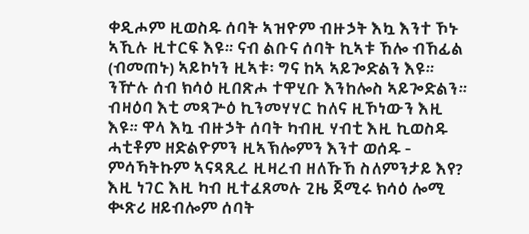ቀዲሖም ዚወስዱ ሰባት ኣዝዮም ብዙኃት እኳ እንተ ኾኑ ኣኺሉ ዚተርፍ እዩ። ናብ ልቡና ሰባት ኪኣቱ ኸሎ ብኸፊል (ብመጠኑ) ኣይኮነን ዚኣቱ፡ ግና ከኣ ኣይጐድልን እዩ። ንዅሉ ሰብ ክሳዕ ዚበጽሖ ተዋሂቡ እንከሎስ ኣይጐድልን። ብዛዕባ እቲ መጻጕዕ ኪንመሃሃር ከለና ዚኾነውን እዚ እዩ። ዋላ እኳ ብዙኃት ሰባት ካብዚ ሃብቲ እዚ ኪወስዱ ሓቲቶም ዘድልዮምን ዚኣኽሎምን እንተ ወሰዱ - ምሳኻትኩም ኣናጻጺረ ዚዛረብ ዘለኹኸ ስለምንታይ እየ? እዚ ነገር እዚ ካብ ዚተፈጸመሉ ጊዜ ጀሚሩ ክሳዕ ሎሚ ቊጽሪ ዘይብሎም ሰባት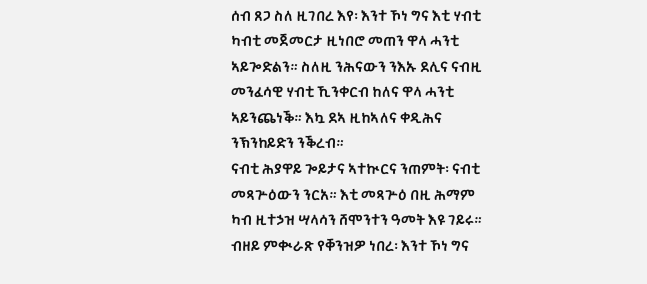ሰብ ጸጋ ስለ ዚገበረ እየ፡ እንተ ኾነ ግና እቲ ሃብቲ ካብቲ መጀመርታ ዚነበሮ መጠን ዋላ ሓንቲ ኣይጐድልን። ስለዚ ንሕናውን ንእኡ ደሊና ናብዚ መንፈሳዊ ሃብቲ ኺንቀርብ ከለና ዋላ ሓንቲ ኣይንጨነቕ። እኳ ደኣ ዚከኣለና ቀዲሕና ንኽንከይድን ንቕረብ።
ናብቲ ሕያዋይ ጐይታና ኣተኲርና ንጠምት፡ ናብቲ መጻጕዕውን ንርአ። እቲ መጻጕዕ በዚ ሕማም ካብ ዚተኃዝ ሣላሳን ሸሞንተን ዓመት እዩ ገይሩ። ብዘይ ምቊራጽ የቐንዝዎ ነበረ፡ እንተ ኾነ ግና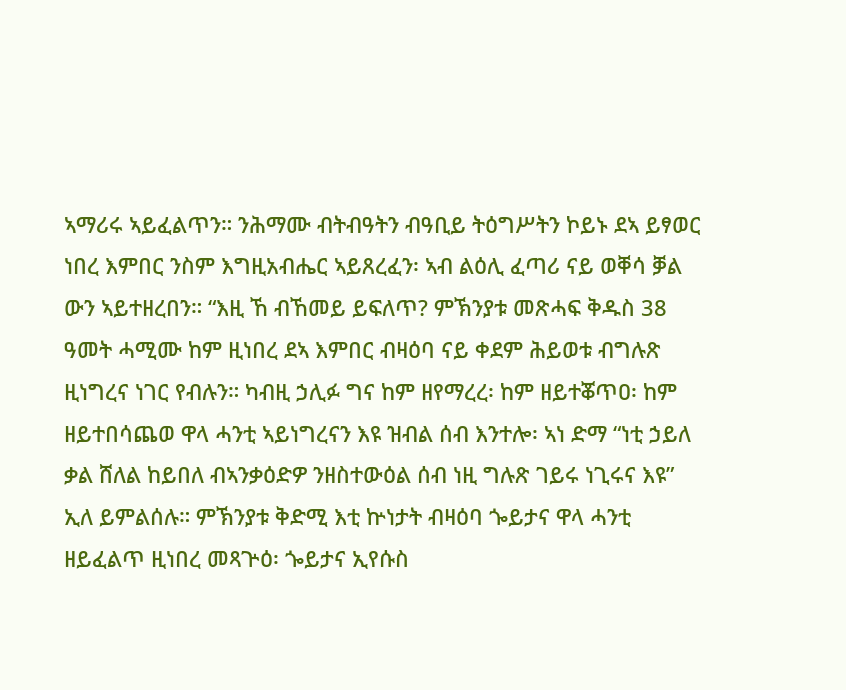ኣማሪሩ ኣይፈልጥን። ንሕማሙ ብትብዓትን ብዓቢይ ትዕግሥትን ኮይኑ ደኣ ይፃወር ነበረ እምበር ንስም እግዚአብሔር ኣይጸረፈን፡ ኣብ ልዕሊ ፈጣሪ ናይ ወቐሳ ቓል ውን ኣይተዘረበን። “እዚ ኸ ብኸመይ ይፍለጥ? ምኽንያቱ መጽሓፍ ቅዱስ 38 ዓመት ሓሚሙ ከም ዚነበረ ደኣ እምበር ብዛዕባ ናይ ቀደም ሕይወቱ ብግሉጽ ዚነግረና ነገር የብሉን። ካብዚ ኃሊፉ ግና ከም ዘየማረረ፡ ከም ዘይተቖጥዐ፡ ከም ዘይተበሳጨወ ዋላ ሓንቲ ኣይነግረናን እዩ ዝብል ሰብ እንተሎ፡ ኣነ ድማ “ነቲ ኃይለ ቃል ሸለል ከይበለ ብኣንቃዕድዎ ንዘስተውዕል ሰብ ነዚ ግሉጽ ገይሩ ነጊሩና እዩ” ኢለ ይምልሰሉ። ምኽንያቱ ቅድሚ እቲ ኵነታት ብዛዕባ ጐይታና ዋላ ሓንቲ ዘይፈልጥ ዚነበረ መጻጕዕ፡ ጐይታና ኢየሱስ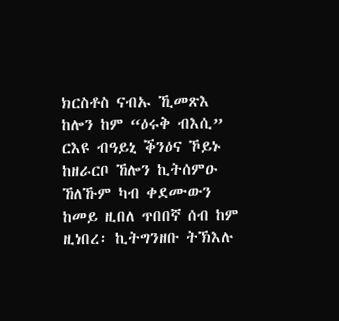ክርስቶስ ናብኡ ኺመጽእ ከሎን ከም “ዕሩቅ ብእሲ” ርእዩ ብዓይኒ ቕንዕና ኾይኑ ከዘራርቦ ኸሎን ኪትሰምዑ ኸለኹም ካብ ቀደሙውን ከመይ ዚበለ ጥበበኛ ሰብ ከም ዚነበረ፡ ኪትግንዘቡ ትኽእሉ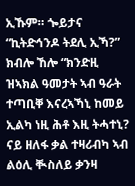ኢኹም። ጐይታና “ኪትድኅንዶ ትደሊ ኢኻ?” ክብሎ ኸሎ “ክንድዚ ዝኣክል ዓመታት ኣብ ዓራት ተጣቢቐ እናረኣኻኒ ከመይ ኢልካ ነዚ ሕቶ እዚ ትሓተኒ? ናይ ዘለፋ ቃል ተዛሪብካ ኣብ ልዕሊ ቚስለይ ቃንዛ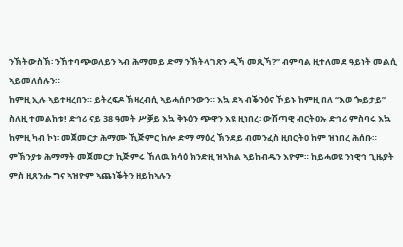ንኽትውስኽ፡ ንኸተባጭወለይን ኣብ ሕማመይ ድማ ንኽትላገጽን ዲኻ መጺኻ?” ብምባል ዚተለመደ ዓይነት መልሲ ኣይመለሰሉን።
ከምዚ ኢሉ ኣይተዛረበን። ይትረፍዶ ኽዛረብሲ ኣይሓሰቦንውን። እኳ ደኣ ብቕንዕና ኾይኑ ከምዚ በለ “እወ ጐይታይ” ስለዚ ተመልከቱ! ድኅሪ ናይ 38 ዓመት ሥቓይ እኳ ቅኑዕን ጭዋን እዩ ዚነበረ፡ ውሽጣዊ ብርትዐኡ ድኅሪ ምስባሩ እኳ ከምዚ ካብ ኮነ፡ መጀመርታ ሕማሙ ኺጅምር ከሎ ድማ ማዕረ ኽንደይ ብመንፈስ ዚበርትዐ ከም ዝነበረ ሕሰቡ። ምኽንያቱ ሕማማት መጀመርታ ኪጅምሩ ኸለዉ ክሳዕ ክንድዚ ዝኣክል ኣይከብዱን እዮም። ከይሓወዩ ንነዊኅ ጊዜያት ምስ ዚጸንሑ ግና ኣዝዮም ኣጨነቕትን ዘይከኣሉን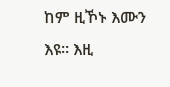ከም ዚኾኑ እሙን እዩ። እዚ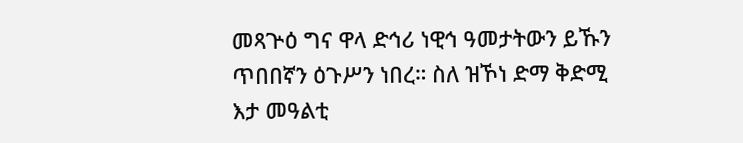መጻጕዕ ግና ዋላ ድኅሪ ነዊኅ ዓመታትውን ይኹን ጥበበኛን ዕጉሥን ነበረ። ስለ ዝኾነ ድማ ቅድሚ እታ መዓልቲ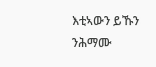እቲኣውን ይኹን ንሕማሙ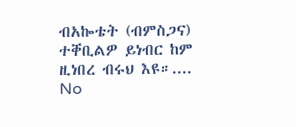ብአኰቴት (ብምስጋና) ተቐቢልዎ ይነብር ከም ዚነበረ ብሩህ እዩ።....
No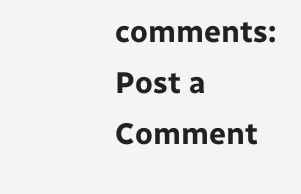comments:
Post a Comment